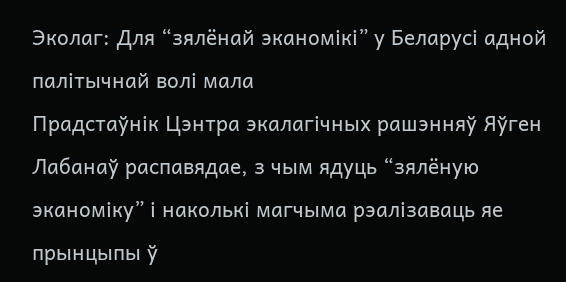Эколаг: Для “зялёнай эканомікі” у Беларусі адной палітычнай волі мала
Прадстаўнік Цэнтра экалагічных рашэнняў Яўген Лабанаў распавядае, з чым ядуць “зялёную эканоміку” і наколькі магчыма рэалізаваць яе прынцыпы ў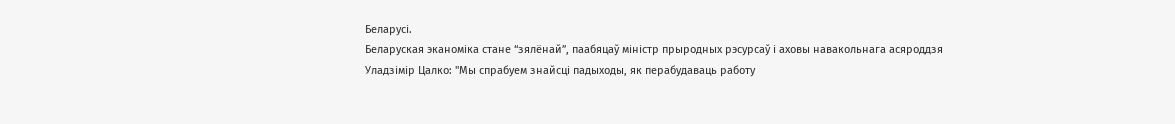Беларусі.
Беларуская эканоміка стане “зялёнай”, паабяцаў міністр прыродных рэсурсаў і аховы навакольнага асяроддзя Уладзімір Цалко: "Мы спрабуем знайсці падыходы, як перабудаваць работу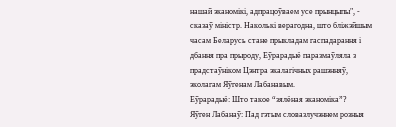нашай эканомікі, адпрацоўваем усе прынцыпы", - сказаў міністр. Наколькі верагодна, што бліжэйшым часам Беларусь стане прыкладам гаспадарання і дбання пра прыроду, Еўрарадыё паразмаўляла з прадстаўніком Цэнтра экалагічных рашэнняў, эколагам Яўгенам Лабанавым.
Еўрарадыё: Што такое “зялёная эканоміка”?
Яўген Лабанаў: Пад гэтым словазлучэннем розныя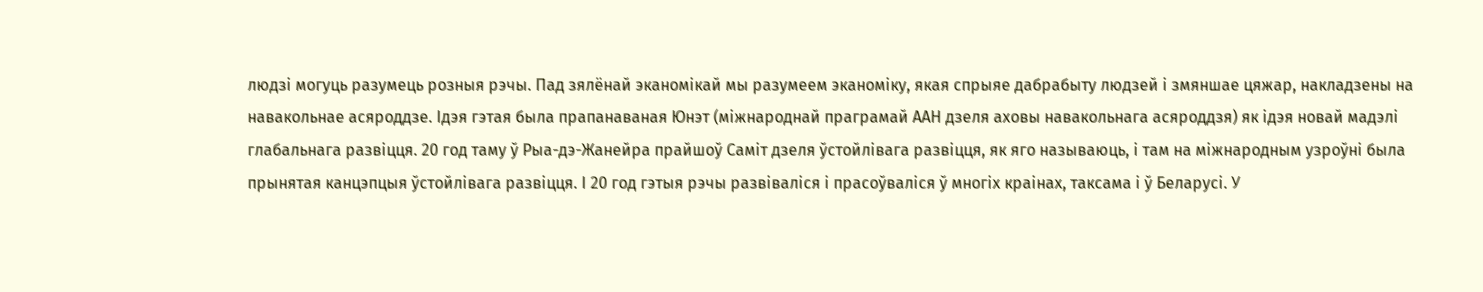людзі могуць разумець розныя рэчы. Пад зялёнай эканомікай мы разумеем эканоміку, якая спрыяе дабрабыту людзей і змяншае цяжар, накладзены на навакольнае асяроддзе. Ідэя гэтая была прапанаваная Юнэт (міжнароднай праграмай ААН дзеля аховы навакольнага асяроддзя) як ідэя новай мадэлі глабальнага развіцця. 20 год таму ў Рыа-дэ-Жанейра прайшоў Саміт дзеля ўстойлівага развіцця, як яго называюць, і там на міжнародным узроўні была прынятая канцэпцыя ўстойлівага развіцця. І 20 год гэтыя рэчы развіваліся і прасоўваліся ў многіх краінах, таксама і ў Беларусі. У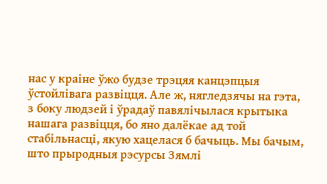нас у краіне ўжо будзе трэцяя канцэпцыя ўстойлівага развіцця. Але ж, нягледзячы на гэта, з боку людзей і ўрадаў павялічылася крытыка нашага развіцця, бо яно далёкае ад той стабільнасці, якую хацелася б бачыць. Мы бачым, што прыродныя рэсурсы Зямлі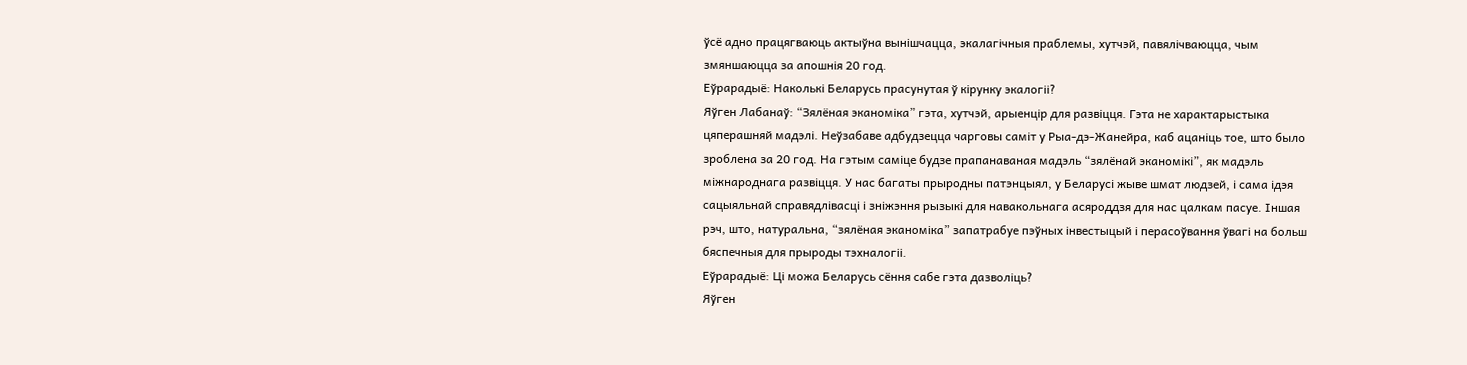ўсё адно працягваюць актыўна вынішчацца, экалагічныя праблемы, хутчэй, павялічваюцца, чым змяншаюцца за апошнія 20 год.
Еўрарадыё: Наколькі Беларусь прасунутая ў кірунку экалогіі?
Яўген Лабанаў: “Зялёная эканоміка” гэта, хутчэй, арыенцір для развіцця. Гэта не характарыстыка цяперашняй мадэлі. Неўзабаве адбудзецца чарговы саміт у Рыа-дэ-Жанейра, каб ацаніць тое, што было зроблена за 20 год. На гэтым саміце будзе прапанаваная мадэль “зялёнай эканомікі”, як мадэль міжнароднага развіцця. У нас багаты прыродны патэнцыял, у Беларусі жыве шмат людзей, і сама ідэя сацыяльнай справядлівасці і зніжэння рызыкі для навакольнага асяроддзя для нас цалкам пасуе. Іншая рэч, што, натуральна, “зялёная эканоміка” запатрабуе пэўных інвестыцый і перасоўвання ўвагі на больш бяспечныя для прыроды тэхналогіі.
Еўрарадыё: Ці можа Беларусь сёння сабе гэта дазволіць?
Яўген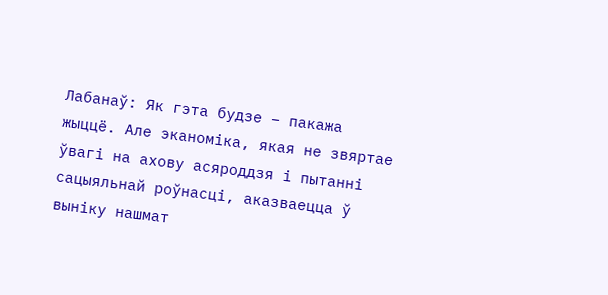Лабанаў: Як гэта будзе – пакажа жыццё. Але эканоміка, якая не звяртае ўвагі на ахову асяроддзя і пытанні сацыяльнай роўнасці, аказваецца ў выніку нашмат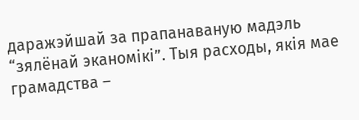даражэйшай за прапанаваную мадэль “зялёнай эканомікі”. Тыя расходы, якія мае грамадства –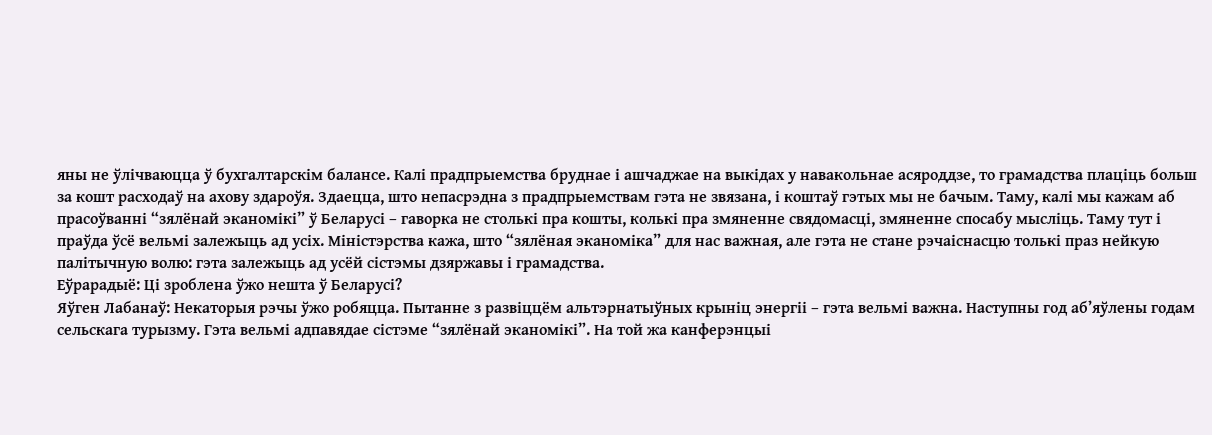яны не ўлічваюцца ў бухгалтарскім балансе. Калі прадпрыемства бруднае і ашчаджае на выкідах у навакольнае асяроддзе, то грамадства плаціць больш за кошт расходаў на ахову здароўя. Здаецца, што непасрэдна з прадпрыемствам гэта не звязана, і коштаў гэтых мы не бачым. Таму, калі мы кажам аб прасоўванні “зялёнай эканомікі” ў Беларусі – гаворка не столькі пра кошты, колькі пра змяненне свядомасці, змяненне спосабу мысліць. Таму тут і праўда ўсё вельмі залежыць ад усіх. Міністэрства кажа, што “зялёная эканоміка” для нас важная, але гэта не стане рэчаіснасцю толькі праз нейкую палітычную волю: гэта залежыць ад усёй сістэмы дзяржавы і грамадства.
Еўрарадыё: Ці зроблена ўжо нешта ў Беларусі?
Яўген Лабанаў: Некаторыя рэчы ўжо робяцца. Пытанне з развіццём альтэрнатыўных крыніц энергіі – гэта вельмі важна. Наступны год аб’яўлены годам сельскага турызму. Гэта вельмі адпавядае сістэме “зялёнай эканомікі”. На той жа канферэнцыі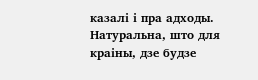казалі і пра адходы. Натуральна, што для краіны, дзе будзе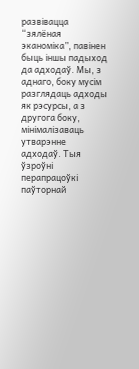развівацца “зялёная эканоміка”, павінен быць іншы падыход да адходаў. Мы, з аднаго, боку мусім разглядаць адходы як рэсурсы, а з другога боку, мінімалізаваць утварэнне адходаў. Тыя ўзроўні перапрацоўкі паўторнай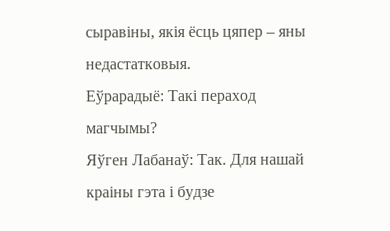сыравіны, якія ёсць цяпер – яны недастатковыя.
Еўрарадыё: Такі пераход магчымы?
Яўген Лабанаў: Так. Для нашай краіны гэта і будзе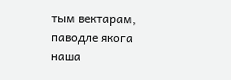тым вектарам, паводле якога наша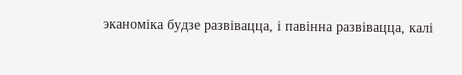эканоміка будзе развівацца, і павінна развівацца, калі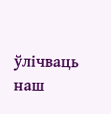ўлічваць наш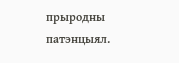прыродны патэнцыял.